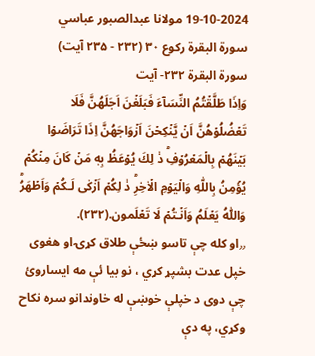19-10-2024 مولانا عبدالصبور عباسي
سورة البقرة رکوع ۳۰ (۲۳۲ - ۲۳۵ آیت)
سورة البقرة ۲۳۲- آيت
وَاِذَا طَلَّقۡتُمُ النِّسَآءَ فَبَلَغۡنَ اَجَلَهُنَّ فَلَا تَعۡضُلُوۡهُنَّ اَنۡ يَّنۡكِحۡنَ اَزۡوَاجَهُنَّ اِذَا تَرَاضَوۡا بَيۡنَهُمۡ بِالۡمَعۡرُوۡفِؕ ذٰ لِكَ يُوۡعَظُ بِهٖ مَنۡ كَانَ مِنۡكُمۡ يُؤۡمِنُ بِاللّٰهِ وَالۡيَوۡمِ الۡاٰخِرِؕ ذٰ لِكُمۡ اَزۡکٰى لَـكُمۡ وَاَطۡهَرُؕ وَاللّٰهُ يَعۡلَمُ وَاَنۡـتُمۡ لَا تَعۡلَمون.(۲۳۲).
٫٫او کله چې تاسو ښځې طلاق کړۍ او هغوی خپل عدت بشپړ کړي ، نو بيا ئې مه ايساروئ چې دوی د خپلې خوښې له خاوندانو سره نکاح وکړي، په دې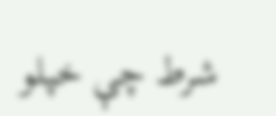شرط چې خپلو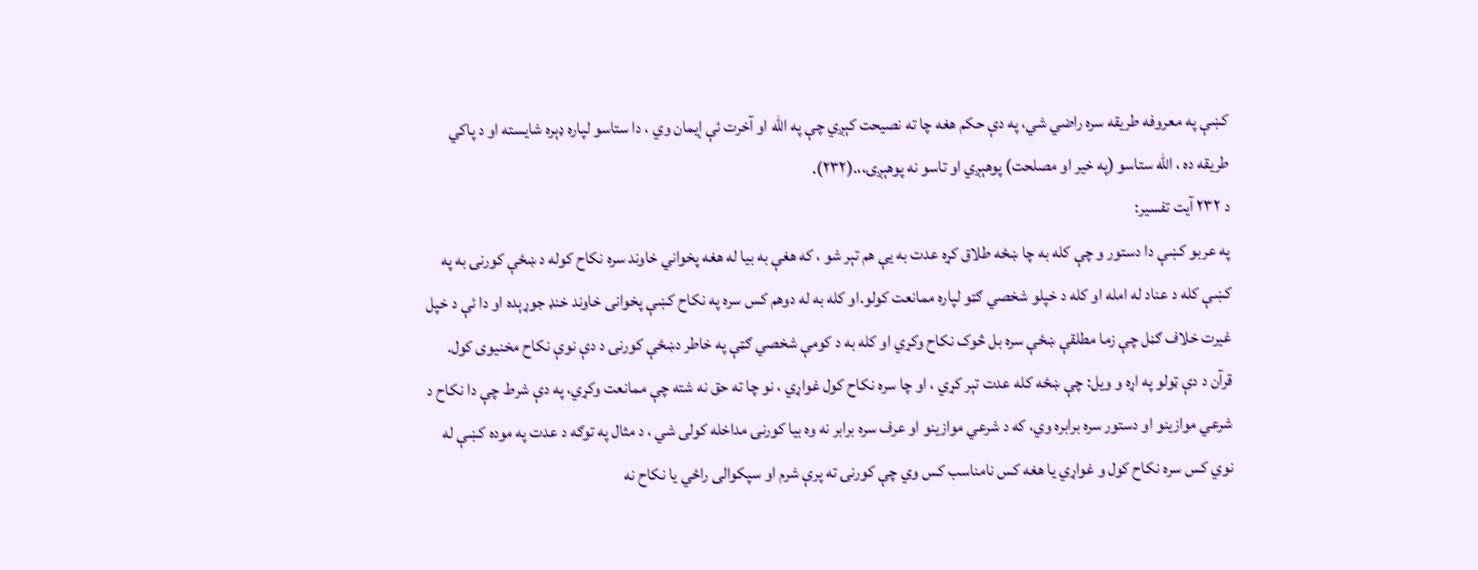کښې په معروفه طريقه سره راضي شي، په دې حکم هغه چا ته نصيحت کېږي چې په الله او آخرت ئې إيمان وي ، دا ستاسو لپاره ډېره شايسته او د پاکي طريقه ده ، الله ستاسو (په خير او مصلحت) پوهېږي او تاسو نه پوهېږۍ،،.(۲۳۲).
د ۲۳۲ آيت تفسير:
په عربو کښې دا دستور و چې کله به چا ښځه طلاق کړه عدت به يې هم تېر شو ، که هغې به بيا له هغه پخواني خاوند سره نکاح کوله د ښځې کورنۍ به په کښې کله د عناد له امله او کله د خپلو شخصي ګټو لپاره ممانعت کولو.او کله به له دوهم کس سره په نکاح کښې پخوانی خاوند خنډ جوړېده او دا ئې د خپل غیرت خلاف ګڼل چې زما مطلقې ښځې سره بل څوک نکاح وکړي او کله به د کومې شخصي ګټې په خاطر دښځې کورنۍ د دې نوې نکاح مخنيوی کول.
قرآن د دې ټولو په اړه و ويل: چې ښځه کله عدت تېر کړي ، او چا سره نکاح کول غواړي ، نو چا ته حق نه شته چې ممانعت وکړي، په دې شرط چې دا نکاح د شرعي موازينو او دستور سره برابره وي، که د شرعي موازينو او عرف سره برابر نه وه بيا کورنۍ مداخله کولی شي ، د مثال په توګه د عدت په موده کښې له نوي کس سره نکاح کول و غواړي يا هغه کس نامناسب کس وي چې کورنۍ ته پرې شرم او سپکوالی راځي يا نکاح نه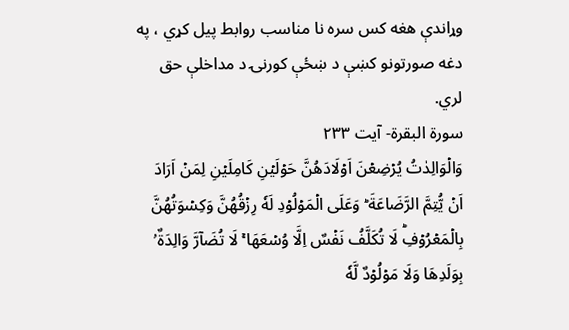وړاندې هغه کس سره نا مناسب روابط پيل کړي ، په دغه صورتونو کښې د ښځې کورنۍ د مداخلې حق لري.
سورة البقرة- آيت ۲۳۳
وَالۡوَالِدٰتُ يُرۡضِعۡنَ اَوۡلَادَهُنَّ حَوۡلَيۡنِ كَامِلَيۡنِ لِمَنۡ اَرَادَ اَنۡ يُّتِمَّ الرَّضَاعَةَ ؕ وَعَلَى الۡمَوۡلُوۡدِ لَهٗ رِزۡقُهُنَّ وَكِسۡوَتُهُنَّ بِالۡمَعۡرُوۡفِؕ لَا تُكَلَّفُ نَفۡسٌ اِلَّا وُسۡعَهَا ۚ لَا تُضَآرَّ وَالِدَةٌ ۢ بِوَلَدِهَا وَلَا مَوۡلُوۡدٌ لَّهٗ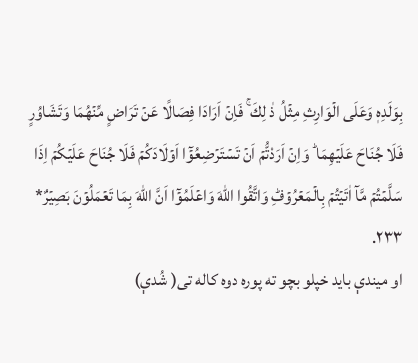بِوَلَدِهٖ وَعَلَى الۡوَارِثِ مِثۡلُ ذٰ لِكَ ۚ فَاِنۡ اَرَادَا فِصَالًا عَنۡ تَرَاضٍ مِّنۡهُمَا وَتَشَاوُرٍ فَلَا جُنَاحَ عَلَيۡهِمَا ؕ وَاِنۡ اَرَدْتُّمۡ اَنۡ تَسۡتَرۡضِعُوۡٓا اَوۡلَادَكُمۡ فَلَا جُنَاحَ عَلَيۡكُمۡ اِذَا سَلَّمۡتُمۡ مَّآ اٰتَيۡتُمۡ بِالۡمَعۡرُوۡفِؕ وَاتَّقُوا اللّٰهَ وَاعۡلَمُوۡٓا اَنَّ اللّٰهَ بِمَا تَعۡمَلُوۡنَ بَصِيۡرٌ* ۲۳۳.
او میندې بايد خپلو بچو ته پوره دوه کاله تی( شُدې)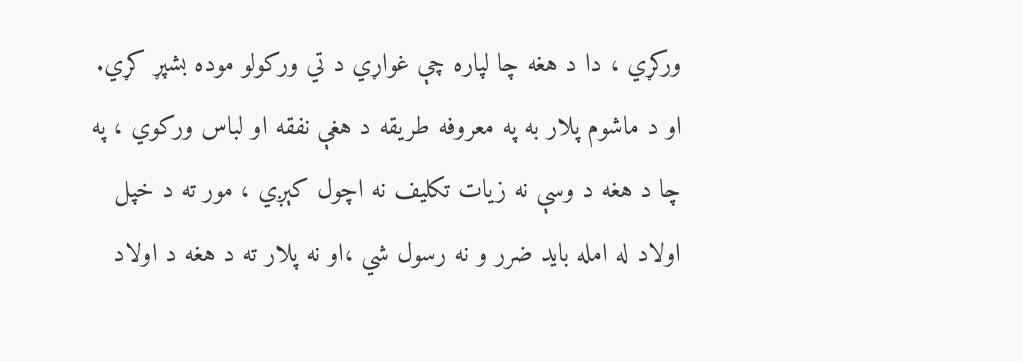ورکړي ، دا د هغه چا لپاره چې غواړي د تي ورکولو موده بشپړ کړي. او د ماشوم پلار به په معروفه طريقه د هغې نفقه او لباس ورکوي ، په چا د هغه د وسې نه زيات تکليف نه اچول کېږي ، مور ته د خپل اولاد له امله بايد ضرر و نه رسول شي ،او نه پلار ته د هغه د اولاد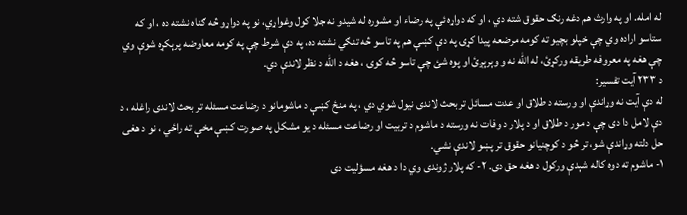له امله. او په وارث هم دغه رنګ حقوق شته دي ، او که دواړه ئې په رضاء او مشوره له شيدو نه جلا کول وغواړي، نو په دواړو څه ګناه نشته ده ، او که ستاسو اراده وي چې خپلو بچيو ته کومه مرضعه پيدا کړۍ په دې کښې هم په تاسو څه تنګي نشته ده، په دې شرط چې په کومه معاوضه پرېکړه شوې وي چې هغه په معروفه طريقه ورکړئ، له الله نه و وېرېږئ او پوه شئ چې تاسو څه کوۍ ، هغه د الله د نظر لاندې دي.
د ۲۳۳ آيت تفسير:
له دې آيت نه وړاندې او ورسته د طلاق او عدت مسائل تر بحث لاندی نيول شوي دي ، په منځ کښې د ماشومانو د رضاعت مسئله تر بحث لاندی راغله ، د دې لامل دا دی چې د مور د طلاق او د پلار د وفات نه ورسته د ماشوم د تربيت او رضاعت مسئله د يو مشکل په صورت کښې مخې ته راځي ، نو د هغی حل دلته وړاندې شو، تر څو د کوچنيانو حقوق تر پښو لاندې نشي.
۱- ماشوم ته دوه کاله شېدې ورکول د هغه حق دی. ۲- که پلار ژوندی وي دا د هغه مسؤليت دی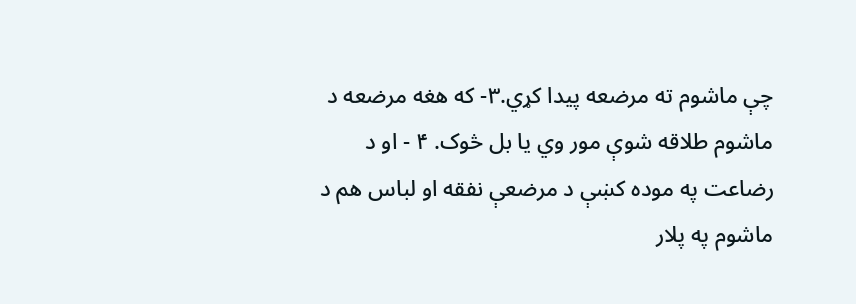چې ماشوم ته مرضعه پيدا کړي.۳- که هغه مرضعه د ماشوم طلاقه شوې مور وي يا بل څوک. ۴ - او د رضاعت په موده کښې د مرضعې نفقه او لباس هم د ماشوم په پلار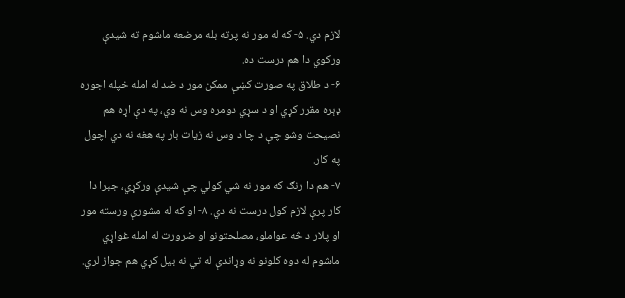لازم دي. ۵- که له مور نه پرته بله مرضعه ماشوم ته شيدې ورکوي دا هم درست ده.
۶- د طلاق په صورت کښې ممکن مور د ضد له امله خپله اجوره ډېره مقرر کړي او د سړي دومره وس نه وي، په دې اړه هم نصيحت وشو چې د چا د وس نه زيات بار په هغه نه دي اچول په کار.
۷- هم دا رنګ که مور نه شي کولي چې شيدې ورکړي، جبرا دا کار پرې لازم کول درست نه دي. ۸- او که له مشورې ورسته مور او پلار د څه عواملو، مصلحتونو او ضرورت له امله غواړي ماشوم له دوه کلونو نه وړاندې له تي نه بيل کړي هم جواز لري.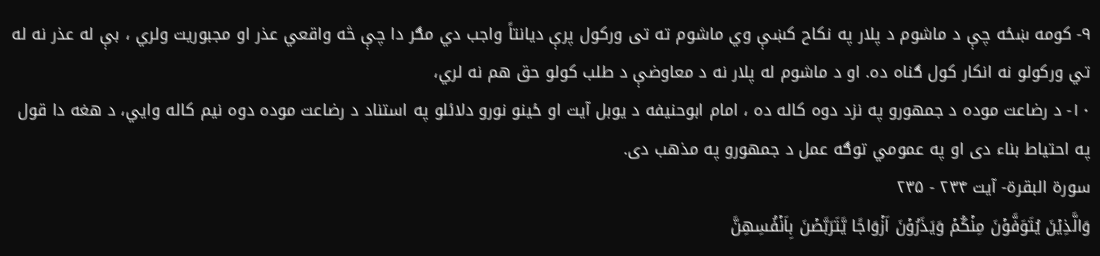۹- کومه ښځه چې د ماشوم د پلار په نکاح کښې وي ماشوم ته تی ورکول پرې ديانتاً واجب دي مګر دا چې څه واقعي عذر او مجبوريت ولري ، بې له عذر نه له تي ورکولو نه انکار کول ګناه ده. او د ماشوم له پلار نه د معاوضې د طلب کولو حق هم نه لري،
۱۰- د رضاعت موده د جمهورو په نزد دوه کاله ده ، امام ابوحنيفه د يوبل آيت او ځينو نورو دلائلو په استناد د رضاعت موده دوه نيم کاله وايي، د هغه دا قول په احتياط بناء دی او په عمومي توګه عمل د جمهورو په مذهب دی.
سورة البقرة- آيت ۲۳۴ - ۲۳۵
وَالَّذِيۡنَ يُتَوَفَّوۡنَ مِنۡكُمۡ وَيَذَرُوۡنَ اَزۡوَاجًا يَّتَرَبَّصۡنَ بِاَنۡفُسِهِنَّ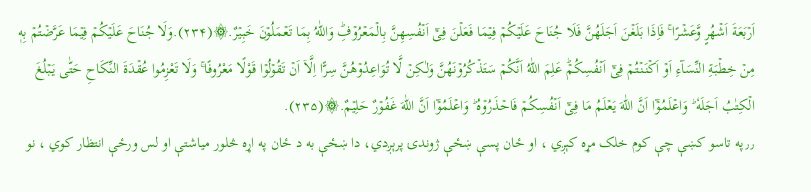اَرۡبَعَةَ اَشۡهُرٍ وَّعَشۡرًا ۚ فَاِذَا بَلَغۡنَ اَجَلَهُنَّ فَلَا جُنَاحَ عَلَيۡكُمۡ فِيۡمَا فَعَلۡنَ فِىۡٓ اَنۡفُسِهِنَّ بِالۡمَعۡرُوۡفِؕ وَاللّٰهُ بِمَا تَعۡمَلُوۡنَ خَبِيۡرٌ.۞(۲۳۴).وَلَا جُنَاحَ عَلَيۡكُمۡ فِيۡمَا عَرَّضۡتُمۡ بِهٖ مِنۡ خِطۡبَةِ النِّسَآءِ اَوۡ اَکۡنَنۡتُمۡ فِىۡٓ اَنۡفُسِكُمۡؕ عَلِمَ اللّٰهُ اَنَّكُمۡ سَتَذۡكُرُوۡنَهُنَّ وَلٰـكِنۡ لَّا تُوَاعِدُوۡهُنَّ سِرًّا اِلَّاۤ اَنۡ تَقُوۡلُوۡا قَوْلًا مَعْرُوفًا ۚ وَلَا تَعْزِمُوا عُقۡدَةَ النِّکَاحِ حَتّٰى يَبۡلُغَ الۡكِتٰبُ اَجَلَهٗ ؕ وَاعۡلَمُوۡٓا اَنَّ اللّٰهَ يَعۡلَمُ مَا فِىۡٓ اَنۡفُسِكُمۡ فَاحۡذَرُوۡهُ ؕ وَاعۡلَمُوۡٓا اَنَّ اللّٰهَ غَفُوۡرٌ حَلِيۡمٌ.۞(۲۳۵).
٫٫په تاسو کښې چې کوم خلک مړه کېږي ، او ځان پسې ښځې ژوندۍ پرېږدي، دا ښځې به د ځان په اړه څلور مياشتې او لس ورځې انتظار کوي ، نو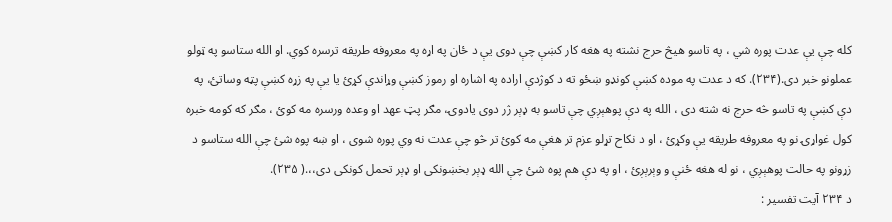کله چې يې عدت پوره شي ، په تاسو هيڅ حرج نشته په هغه کار کښې چې دوی يې د ځان په اړه په معروفه طريقه ترسره کوي. او الله ستاسو په ټولو عملونو خبر دی.(۲۳۴). که د عدت په موده کښې کونډو ښځو ته د کوژدې اراده په اشاره او رموز کښې وړاندې کړئ یا يې په زړه کښې پټه وساتئ، په دې کښې په تاسو څه حرج نه شته دی ، الله په دې پوهېږي چې تاسو به ډېر ژر دوی يادوۍ، مګر پټ عهد او وعده ورسره مه کوئ ، مګر که کومه خبره کول غواړۍ نو په معروفه طريقه يې وکړئ ، او د نکاح تړلو عزم تر هغې مه کوئ تر څو چې عدت نه وي پوره شوی ، او ښه پوه شئ چې الله ستاسو د زړونو په حالت پوهېږي ، نو له هغه ځنې و وېرېږئ ، او په دې هم پوه شئ چې الله ډېر بخښونکی او ډېر تحمل کونکی دی،،.( ۲۳۵).
د ۲۳۴ آيت تفسير :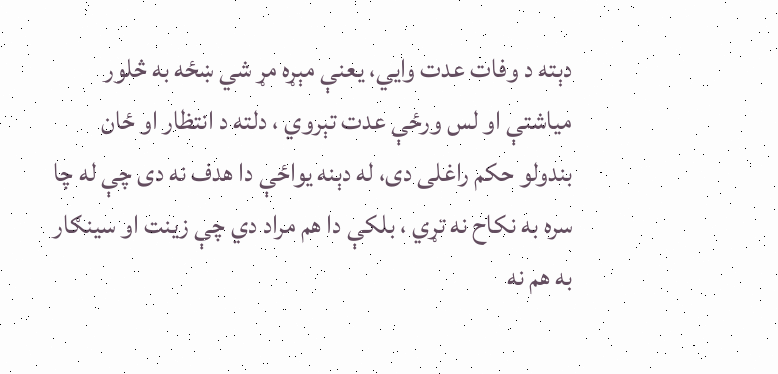دېته د وفات عدت وايي، يعنې مېړه مړ شي ښځه به څلور مياشتې او لس ورځې عدت تېروي ، دلته د انتظار او ځان بندولو حکم راغلی دی، له دېنه يواځې دا هدف نه دی چې له چا سره به نکاح نه تړي ، بلکې دا هم مراد دي چې زينت او سينګار به هم نه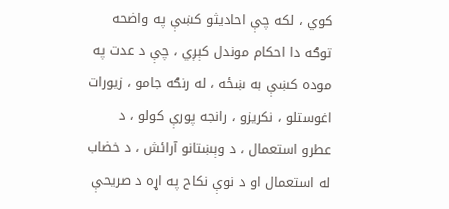کوي ، لکه چې احاديثو کښې په واضحه توګه دا احکام موندل کېږي ، چې د عدت په موده کښې به ښځه ، له رنګه جامو ، زيورات اغوستلو ، نکریزو ، رانجه پورې کولو ، د عطرو استعمال ، د وېښتانو آرائش ، د خضاب له استعمال او د نوې نکاح په اړه د صريحې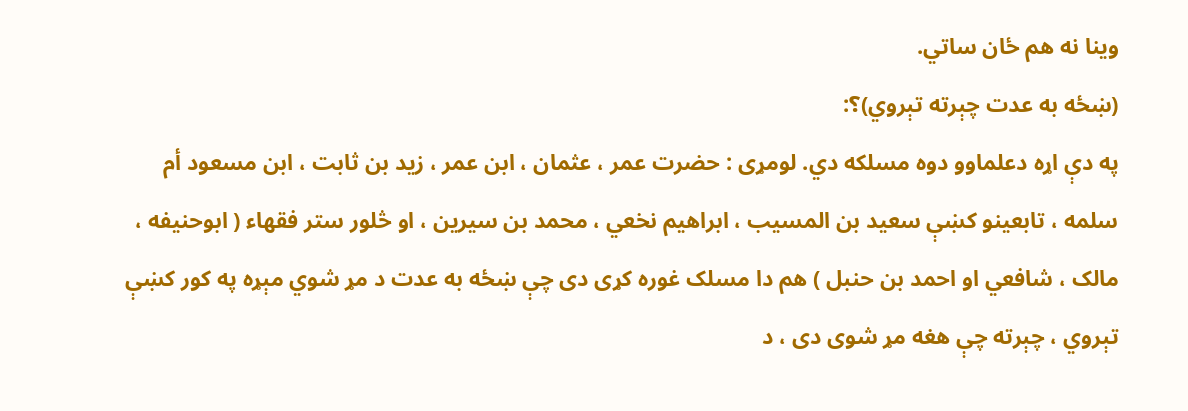وينا نه هم ځان ساتي.
(ښځه به عدت چېرته تېروي)؟:
په دې اړه دعلماوو دوه مسلکه دي. لومړی : حضرت عمر ، عثمان ، ابن عمر ، زيد بن ثابت ، ابن مسعود أم سلمه ، تابعينو کښې سعيد بن المسيب ، ابراهيم نخعي ، محمد بن سيرين ، او څلور ستر فقهاء ( ابوحنيفه ، مالک ، شافعي او احمد بن حنبل ) هم دا مسلک غوره کړی دی چې ښځه به عدت د مړ شوي مېړه په کور کښې تېروي ، چېرته چې هغه مړ شوی دی ، د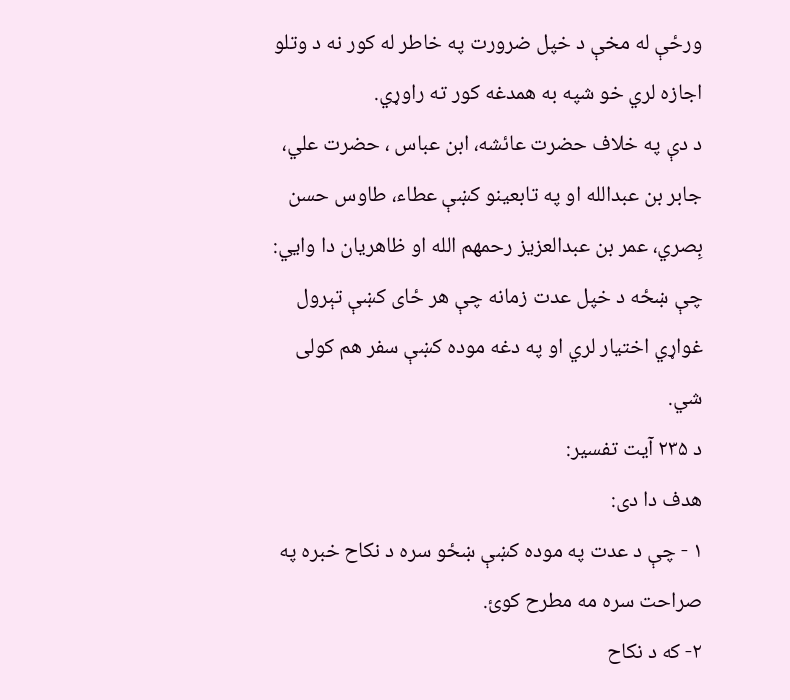ورځې له مخې د خپل ضرورت په خاطر له کور نه د وتلو اجازه لري خو شپه به همدغه کور ته راوړي.
د دې په خلاف حضرت عائشه، ابن عباس ، حضرت علي، جابر بن عبدالله او په تابعينو کښې عطاء، طاوس حسن بِصري، عمر بن عبدالعزيز رحمهم الله او ظاهريان دا وايي: چې ښځه د خپل عدت زمانه چې هر ځای کښې تېرول غواړي اختيار لري او په دغه موده کښې سفر هم کولی شي.
د ۲۳۵ آيت تفسير:
هدف دا دی:
۱ - چې د عدت په موده کښې ښځو سره د نکاح خبره په صراحت سره مه مطرح کوئ.
۲- که د نکاح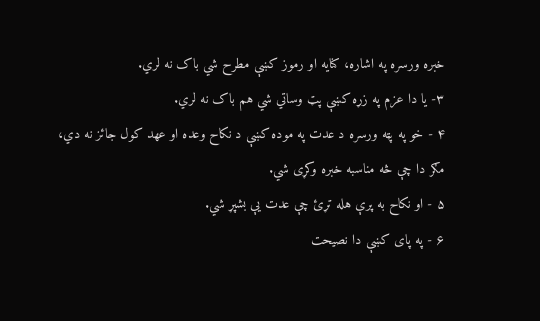خبره ورسره په اشاره، کنايه او رموز کښې مطرح شي باک نه لري.
۳- يا دا عزم په زړه کښې پټ وساتي شي هم باک نه لري.
۴ - خو په پټه ورسره د عدت په موده کښې د نکاح وعده او عهد کول جائز نه دي، مګر دا چې څه مناسبه خبره وکړی شي.
۵ - او نکاح به پرې هله تړئ چې عدت يې بشپړ شي.
۶ - په پای کښې دا نصيحت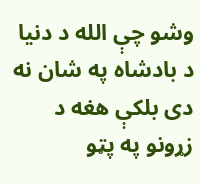وشو چې الله د دنيا د بادشاه په شان نه دی بلکې هغه د زړونو په پټو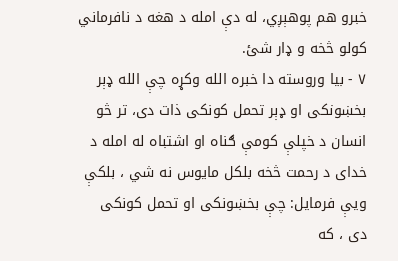خبرو هم پوهېږي، له دې امله د هغه د نافرماني کولو څخه و ډار شئ.
۷ - بيا وروسته دا خبره الله وکړه چې الله ډېر بخښونکی او ډېر تحمل کونکی ذات دی، تر څو انسان د خپلې کومې ګناه او اشتباه له امله د خدای د رحمت څخه بلکل مايوس نه شي ، بلکې ويې فرمايل: چې بخښونکی او تحمل کونکی دی ، که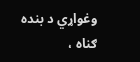وغواړي د بنده ګناه ،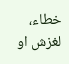خطاء، لغزش او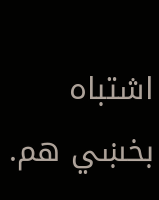اشتباه بخښي هم.